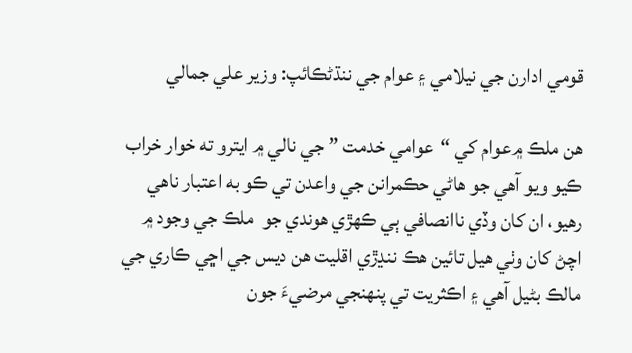قومي ادارن جي نيلامي ۽ عوام جي ننڌڻڪائپ: وزير علي جمالي

هن ملڪ ۾عوام کي “عوامي خدمت ” جي نالي ۾ ايترو ته خوار خراب ڪيو ويو آهي جو هاڻي حڪمرانن جي واعدن تي ڪو به اعتبار ناهي رهيو، ان کان وڏي ناانصافي ٻي ڪهڙي هوندي جو  ملڪ جي وجود ۾ اچڻ کان وٺي هيل تائين هڪ ننڍڙي اقليت هن ديس جي اڇي ڪاري جي مالڪ بڻيل آهي ۽ اڪثريت تي پنهنجي مرضيءَ جون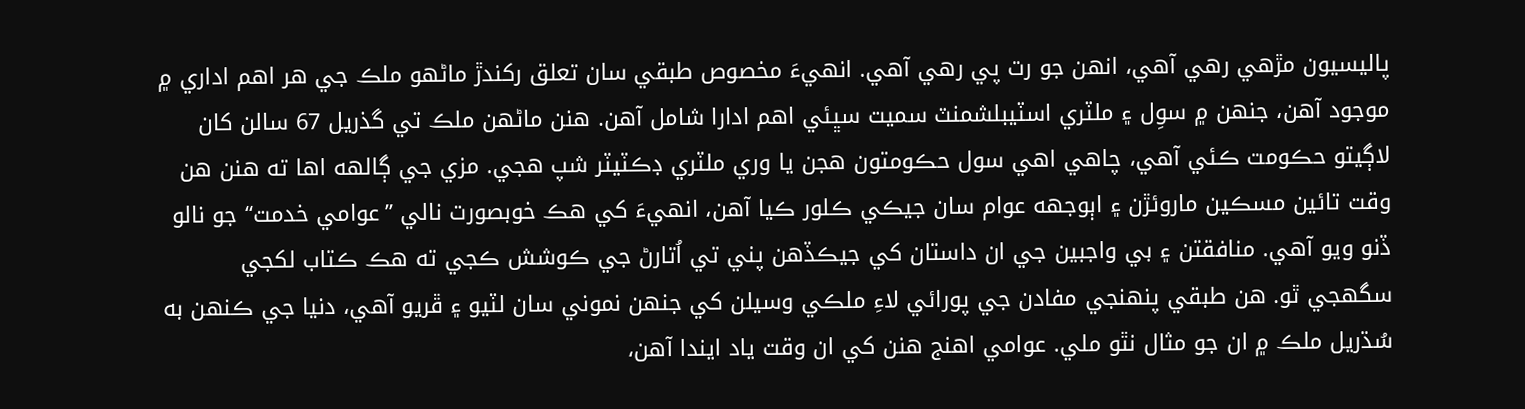پاليسيون مڙهي رهي آهي، انهن جو رت پي رهي آهي. انهيءَ مخصوص طبقي سان تعلق رکندڙ ماڻهو ملڪ جي هر اهم اداري ۾ موجود آهن، جنهن ۾ سوِل ۽ ملٽري اسٽيبلشمنٽ سميت سڀئي اهم ادارا شامل آهن. هنن ماڻهن ملڪ تي گذريل 67 سالن کان لاڳيتو حڪومت ڪئي آهي، چاهي اهي سول حڪومتون هجن يا وري ملٽري ڊڪٽيٽر شپ هجي. مزي جي ڳالهه اها ته هنن هن وقت تائين مسڪين ماروئڙن ۽ اٻوجهه عوام سان جيڪي ڪلور ڪيا آهن، انهيءَ کي هڪ خوبصورت نالي ”عوامي خدمت“ جو نالو ڏنو ويو آهي. منافقتن ۽ بي واجبين جي ان داستان کي جيڪڏهن پني تي اُتارڻ جي ڪوشش ڪجي ته هڪ ڪتاب لکجي سگهجي ٿو. هن طبقي پنهنجي مفادن جي پورائي لاءِ ملڪي وسيلن کي جنهن نموني سان لٽيو ۽ ڦريو آهي، دنيا جي ڪنهن به سُڌريل ملڪ ۾ ان جو مثال نٿو ملي. عوامي اهنج هنن کي ان وقت ياد ايندا آهن،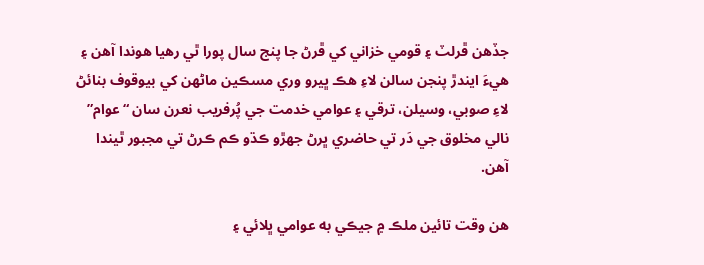جڏهن ڦرلٽ ۽ قومي خزاني کي ڦرڻ جا پنج سال پورا ٿي رهيا هوندا آهن ۽ هيءَ ايندڙ پنجن سالن لاءِ هڪ ڀيرو وري مسڪين ماڻهن کي بيوقوف بنائڻ لاءِ صوبي، وسيلن، ترقي ۽ عوامي خدمت جي پُرفريب نعرن سان “عوام” نالي مخلوق جي دَر تي حاضري ڀرڻ جهڙو ڪڌو ڪم ڪرڻ تي مجبور ٿيندا آهن.

هن وقت تائين ملڪ ۾ جيڪي به عوامي ڀلائي ۽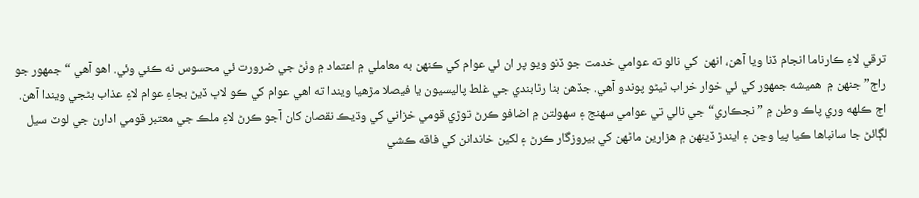ترقي لاءِ ڪارناما انجام ڏنا ويا آهن، انهن  کي نالو ته عوامي خدمت جو ڏنو ويو پر ان ئي عوام کي ڪنهن به معاملي ۾ اعتماد ۾ وٺڻ جي ضرورت ئي محسوس نه ڪئي وئي. اهو آهي “جمهور جو راڄ” جنهن ۾  هميشه جمهور کي ئي خوار خراب ٿيڻو پوندو آهي. جڏهن بنا رٿابندي جي غلط پاليسيون يا فيصلا مڙهيا ويندا ته اهي عوام کي ڪو لاڀ ڏيڻ بجاءِ عوام لاءِ عذاب بڻجي ويندا آهن. اڄ ڪلهه وري پاڪ وطن ۾ ”نجڪاري“ جي نالي تي عوامي سهنج ۽ سهولتن ۾ اضافو ڪرڻ توڙي قومي خزاني کي وڌيڪ نقصان کان آجو ڪرڻ لاءِ ملڪ جي معتبر قومي ادارن جي لوٽ سيل لڳائڻ جا سانباها ڪيا پيا وڃن ۽ ايندڙ ڏينهن ۾ هزارين ماڻهن کي بيروزگار ڪرڻ ۽ لکين خاندانن کي فاقه ڪشي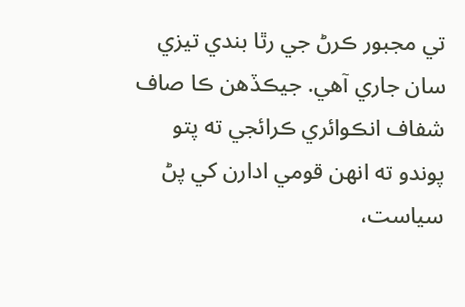تي مجبور ڪرڻ جي رٿا بندي تيزي سان جاري آهي. جيڪڏهن ڪا صاف شفاف انڪوائري ڪرائجي ته پتو پوندو ته انهن قومي ادارن کي پڻ سياست،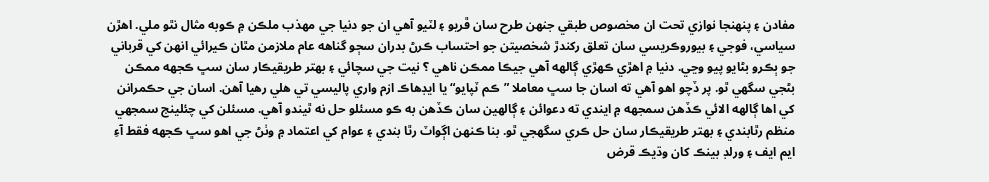مفادن ۽ پنهنجا نوازي تحت ان مخصوص طبقي جنهن طرح سان ڦريو ۽ لٽيو آهي ان جو دنيا جي مهذب ملڪن ۾ ڪوبه مثال نٿو ملي. اهڙن سياسي، فوجي ۽ بيوروڪريسي سان تعلق رکندڙ شخصيتن جو احتساب ڪرڻ بدران سڄو گناهه عام ملازمن مٿان ڪيرائي انهن کي قرباني جو ٻڪرو بڻايو پيو وڃي. دنيا ۾ اهڙي ڪهڙي ڳالهه آهي جيڪا ممڪن ناهي ؟ نيت جي سچائي ۽ بهتر طريقيڪار سان سڀ ڪجهه ممڪن بڻجي سگهي ٿو. پر ڏچو اهو آهي ته اسان جا سڀ معاملا ”ڪم ٽپايو“ يا ايڊهاڪ ازم واري پاليسي تي هلي رهيا آهن. اسان جي حڪمرانن کي اها ڳالهه الائي ڪڏهن سمجهه ۾ ايندي ته دعوائن ۽ ڳالهين سان ڪڏهن به ڪو مسئلو حل نه ٿيندو آهي. مسئلن کي چئلينج سمجهي منظم رٿابندي ۽ بهتر طريقيڪار سان حل ڪري سگهجي ٿو. بنا ڪنهن اڳواٽ رٿا بندي ۽ عوام کي اعتماد ۾ وٺڻ جي اهو سڀ ڪجهه فقط آءِ ايم ايف ۽ ورلڊ بينڪ کان وڌيڪ قرض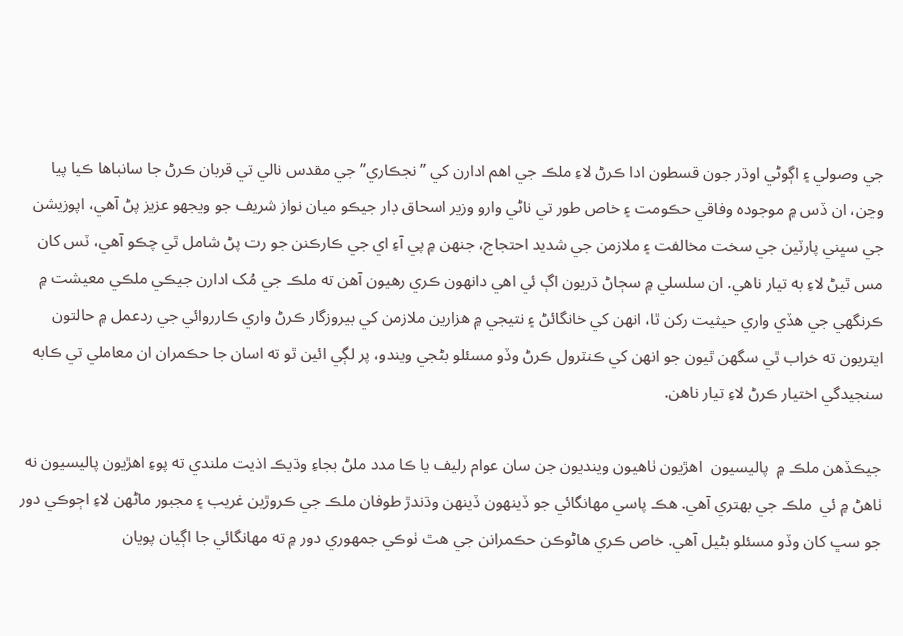جي وصولي ۽ اڳوڻي اوڌر جون قسطون ادا ڪرڻ لاءِ ملڪ جي اهم ادارن کي ”نجڪاري” جي مقدس نالي تي قربان ڪرڻ جا سانباها ڪيا پيا وڃن، ان ڏس ۾ موجوده وفاقي حڪومت ۽ خاص طور تي ناڻي وارو وزير اسحاق ڊار جيڪو ميان نواز شريف جو ويجهو عزيز پڻ آهي، اپوزيشن جي سڀني پارٽين جي سخت مخالفت ۽ ملازمن جي شديد احتجاج، جنهن ۾ پي آءِ اي جي ڪارڪنن جو رت پڻ شامل ٿي چڪو آهي، ٽس کان مس ٿيڻ لاءِ به تيار ناهي. ان سلسلي ۾ سڄاڻ ڌريون اڳ ئي اهي دانهون ڪري رهيون آهن ته ملڪ جي مُک ادارن جيڪي ملڪي معيشت ۾ ڪرنگهي جي هڏي واري حيثيت رکن ٿا، انهن کي خانگائڻ ۽ نتيجي ۾ هزارين ملازمن کي بيروزگار ڪرڻ واري ڪارروائي جي ردعمل ۾ حالتون ايتريون ته خراب ٿي سگهن ٿيون جو انهن کي ڪنٽرول ڪرڻ وڏو مسئلو بڻجي ويندو، پر لڳي ائين ٿو ته اسان جا حڪمران ان معاملي تي ڪابه سنجيدگي اختيار ڪرڻ لاءِ تيار ناهن.

جيڪڏهن ملڪ ۾  پاليسيون  اهڙيون ٺاهيون وينديون جن سان عوام رليف يا ڪا مدد ملڻ بجاءِ وڌيڪ اذيت ملندي ته پوءِ اهڙيون پاليسيون نه ٺاهڻ ۾ ئي  ملڪ جي بهتري آهي. هڪ پاسي مهانگائي جو ڏينهون ڏينهن وڌندڙ طوفان ملڪ جي ڪروڙين غريب ۽ مجبور ماڻهن لاءِ اڄوڪي دور جو سڀ کان وڏو مسئلو بڻيل آهي. خاص ڪري هاڻوڪن حڪمرانن جي هٿ ٺوڪي جمهوري دور ۾ ته مهانگائي جا اڳيان پويان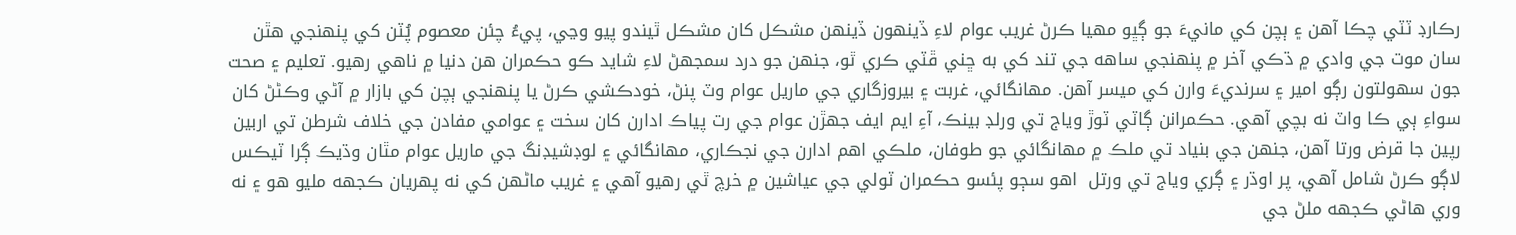رڪارڊ ٽٽي چڪا آهن ۽ ٻچن کي مانيءَ جو ڳڀو مهيا ڪرڻ غريب عوام لاءِ ڏينهون ڏينهن مشڪل کان مشڪل ٿيندو پيو وڃي، پيءُ چئن معصوم پُٽن کي پنهنجي هٿن سان موت جي وادي ۾ ڌڪي آخر ۾ پنهنجي ساهه جي تند کي به ڇني ڦٽي ڪري ٿو، جنهن جو درد سمجهڻ لاءِ شايد ڪو حڪمران هن دنيا ۾ ناهي رهيو. تعليم ۽ صحت جون سهولتون رڳو امير ۽ سرنديءَ وارن کي ميسر آهن. مهانگائي، غربت ۽ بيروزگاري جي ماريل عوام وٽ پنڻ، خودڪشي ڪرڻ يا پنهنجي ٻچن کي بازار ۾ آڻي وڪڻڻ کان سواءِ ٻي ڪا واٽ نه بچي آهي. حڪمرانن ڳاٽي ٽوڙ وياج تي ورلڊ بينڪ، آءِ ايم ايف جهڙن عوام جي رت پياڪ ادارن کان سخت ۽ عوامي مفادن جي خلاف شرطن تي اربين رپين جا قرض ورتا آهن، جنهن جي بنياد تي ملڪ ۾ مهانگائي جو طوفان، ملڪي اهم ادارن جي نجڪاري، مهانگائي ۽ لوڊشيڊنگ جي ماريل عوام مٿان وڌيڪ ڳرا ٽيڪس لاڳو ڪرڻ شامل آهي، پر اوڌر ۽ ڳري وياج تي ورتل  اهو سڄو پئسو حڪمران ٽولي جي عياشين ۾ خرچ ٿي رهيو آهي ۽ غريب ماڻهن کي نه پهريان ڪجهه مليو هو ۽ نه وري هاڻي ڪجهه ملڻ جي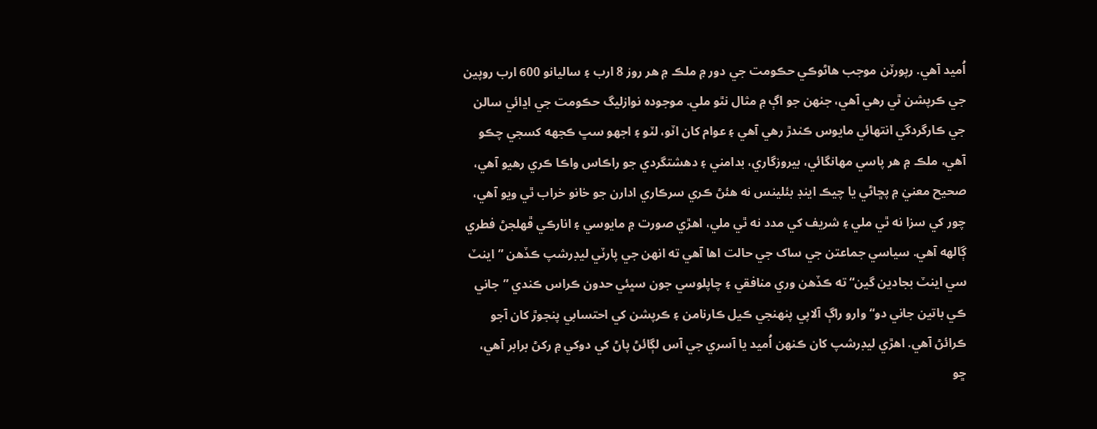اُميد آهي. رپورٽن موجب هاڻوڪي حڪومت جي دور ۾ ملڪ ۾ هر روز 8 ارب ۽ ساليانو 600 ارب روپين جي ڪرپشن ٿي رهي آهي، جنهن جو اڳ ۾ مثال نٿو ملي. موجوده نوازليگ حڪومت جي اڍائي سالن جي ڪارگردگي انتهائي مايوس ڪندڙ رهي آهي ۽ عوام کان اٽو، لٽو ۽ اجهو سڀ ڪجهه کسجي چڪو آهي، ملڪ ۾ هر پاسي مهانگائي، بيروزگاري، بدامني ۽ دهشتگردي جو راڪاس واڪا ڪري رهيو آهي، صحيح معنيٰ ۾ پڇاڻي يا چيڪ اينڊ بئلينس نه هئڻ ڪري سرڪاري ادارن جو خانو خراب ٿي ويو آهي، چور کي سزا نه ٿي ملي ۽ شريف کي مدد نه ٿي ملي، اهڙي صورت ۾ مايوسي ۽ انارڪي ڦهلجڻ فطري ڳالهه آهي. سياسي جماعتن جي ساک جي حالت اها آهي ته انهن جي پارٽي ليڊرشپ ڪڏهن ”اينٽ سي اينٽ بجادين گين“ ته ڪڏهن وري منافقي ۽ چاپلوسي جون سڀئي حدون ڪراس ڪندي ”جاني ڪي باتين جاني دو“ وارو راڳ آلاپي پنهنجي ڪيل ڪارنامن ۽ ڪرپشن کي احتسابي پنجوڙ کان آجو ڪرائڻ آهي. اهڙي ليڊرشپ کان ڪنهن اُميد يا آسري جي آس لڳائڻ پاڻ کي دوکي ۾ رکڻ برابر آهي، ڇو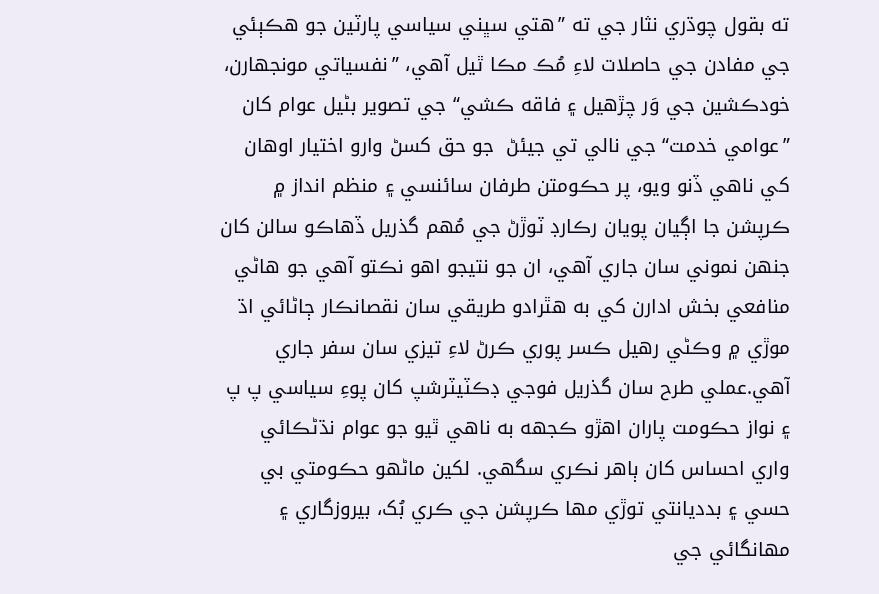ته بقول چوڌري نثار جي ته ”هتي سڀني سياسي پارٽين جو هڪٻئي جي مفادن جي حاصلات لاءِ مُڪ مڪا ٿيل آهي، ”نفسياتي مونجهارن، خودڪشين جي وَر چڙهيل ۽ فاقه ڪشي“ جي تصوير بڻيل عوام کان ”عوامي خدمت“ جي نالي تي جيئڻ  جو حق کسڻ وارو اختيار اوهان کي ناهي ڏنو ويو، پر حڪومتن طرفان سائنسي ۽ منظم انداز ۾ ڪرپشن جا اڳيان پويان رڪارڊ ٽوڙڻ جي مُهم گذريل ڏهاڪو سالن کان جنهن نموني سان جاري آهي، ان جو نتيجو اهو نڪتو آهي جو هاڻي منافعي بخش ادارن کي به هٿرادو طريقي سان نقصانڪار ڄاڻائي اڌ موڙي ۾ وڪڻي رهيل ڪسر پوري ڪرڻ لاءِ تيزي سان سفر جاري آهي.عملي طرح سان گذريل فوجي ڊڪٽيٽرشپ کان پوءِ سياسي پ پ ۽ نواز حڪومت پاران اهڙو ڪجهه به ناهي ٿيو جو عوام نڌڻڪائي واري احساس کان ٻاهر نڪري سگهي. لکين ماڻهو حڪومتي بي حسي ۽ بدديانتي توڙي مها ڪرپشن جي ڪري بُک، بيروزگاري ۽ مهانگائي جي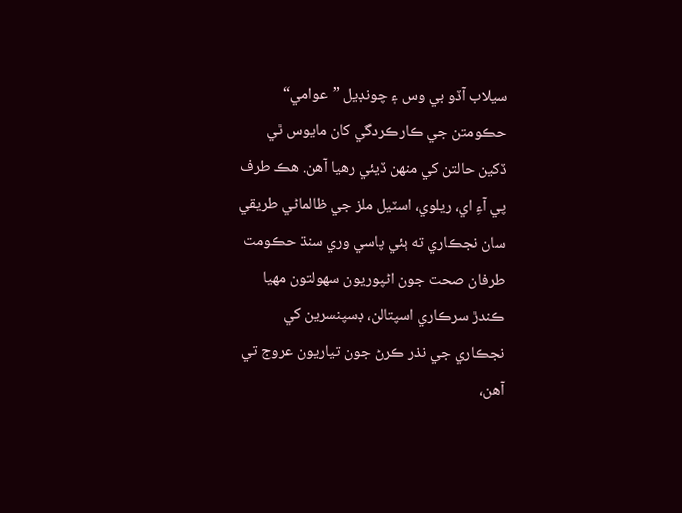سيلاب آڏو بي وس ۽ چونڊيل ”عوامي“ حڪومتن جي ڪارڪردگي کان مايوس ٿي ڏکين حالتن کي منهن ڏيئي رهيا آهن. هڪ طرف پي آءِ اي، ريلوي، اسٽيل ملز جي ظالماڻي طريقي سان نجڪاري ته ٻئي پاسي وري سنڌ حڪومت طرفان صحت جون اڻپوريون سهولتون مهيا ڪندڙ سرڪاري اسپتالن، ڊسپنسرين کي نجڪاري جي نذر ڪرڻ جون تياريون عروج تي آهن،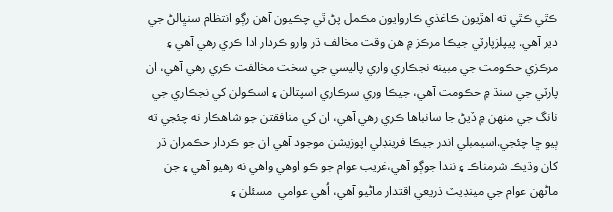ڪٿي ڪٿي ته اهڙيون ڪاغذي ڪاروايون مڪمل پڻ ٿي چڪيون آهن رڳو انتظام سنڀالڻ جي دير آهي. پيپلزپارٽي جيڪا مرڪز ۾ هن وقت مخالف ڌر وارو ڪردار ادا ڪري رهي آهي ۽ مرڪزي حڪومت جي مبينه نجڪاري واري پاليسي جي سخت مخالفت ڪري رهي آهي، ان پارٽي جي سنڌ ۾ حڪومت آهي، جيڪا وري سرڪاري اسپتالن ۽ اسڪولن کي نجڪاري جي نانگ جي منهن ۾ ڏيڻ جا سانباها ڪري رهي آهي، ان کي منافقتن جو شاهڪار نه چئجي ته ٻيو ڇا چئجي.اسيمبلي اندر جيڪا فرينڊلي اپوزيشن موجود آهي ان جو ڪردار حڪمران ڌر کان وڌيڪ شرمناڪ ۽ نندا جوڳو آهي،غريب عوام جو ڪو اوهي واهي نه رهيو آهي ۽ جن ماڻهن عوام جي مينڊيٽ ذريعي اقتدار ماڻيو آهي، اُهي عوامي  مسئلن ۽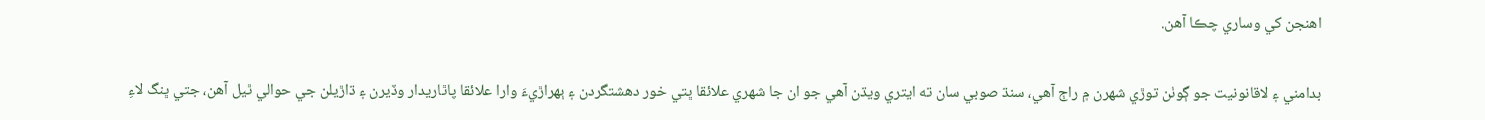اهنجن کي وساري چڪا آهن.

بدامني ۽ لاقانونيت جو ڳوٺن توڙي شهرن ۾ راڄ آهي، سنڌ صوبي سان ته ايتري ويڌن آهي جو ان جا شهري علائقا ڀتي خور دهشتگردن ۽ ٻهراڙيءَ وارا علائقا پاٿاريدار وڏيرن ۽ ڌاڙيلن جي حوالي ٿيل آهن، جتي ڀنگ لاءِ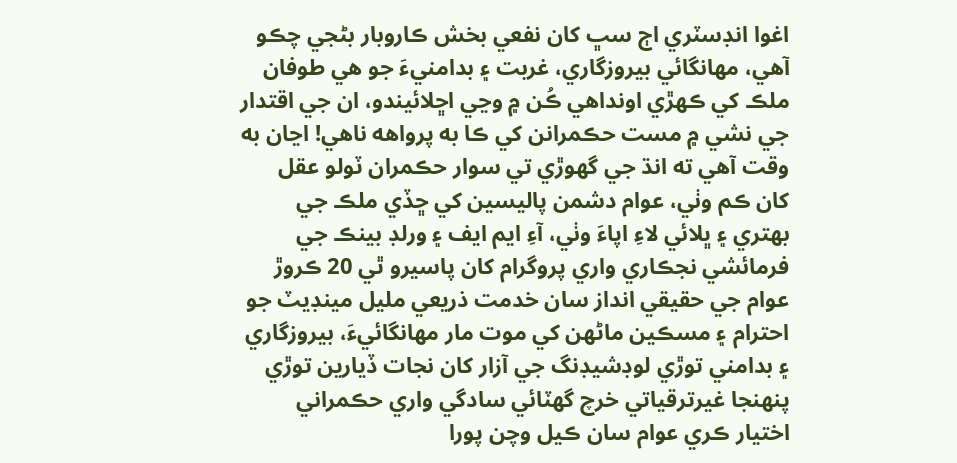اغوا انڊسٽري اڄ سڀ کان نفعي بخش ڪاروبار بڻجي چڪو آهي، مهانگائي بيروزگاري، غربت ۽ بدامنيءَ جو هي طوفان ملڪ کي ڪهڙي اونداهي ڪُن ۾ وڃي اڇلائيندو، ان جي اقتدار جي نشي ۾ مست حڪمرانن کي ڪا به پرواهه ناهي! اڃان به وقت آهي ته انڌ جي گهوڙي تي سوار حڪمران ٽولو عقل کان ڪم وٺي، عوام دشمن پاليسين کي ڇڏي ملڪ جي بهتري ۽ ڀلائي لاءِ اپاءَ وٺي، آءِ ايم ايف ۽ ورلڊ بينڪ جي فرمائشي نجڪاري واري پروگرام کان پاسيرو ٿي 20 ڪروڙ عوام جي حقيقي انداز سان خدمت ذريعي مليل مينڊيٽ جو احترام ۽ مسڪين ماڻهن کي موت مار مهانگائيءَ، بيروزگاري ۽ بدامني توڙي لوڊشيڊنگ جي آزار کان نجات ڏيارين توڙي پنهنجا غيرترقياتي خرچ گهٽائي سادگي واري حڪمراني اختيار ڪري عوام سان ڪيل وچن پورا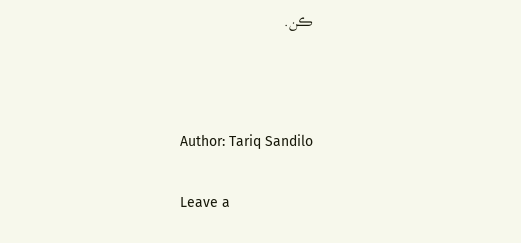ڪن.



Author: Tariq Sandilo

Leave a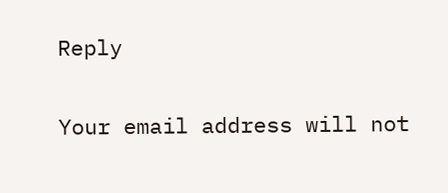Reply

Your email address will not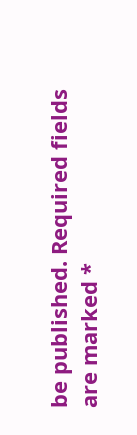be published. Required fields are marked *